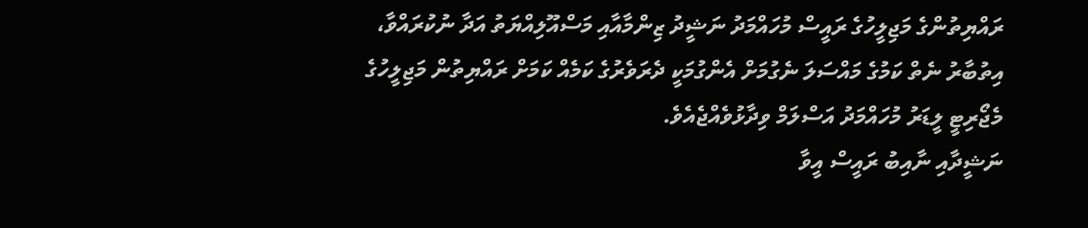ރައްޔިތުންގެ މަޖިލީހުގެ ރައީސް މުހައްމަދު ނަޝީދު ޒިންމާއާއި މަސްއޫލިއްޔަތު އަދާ ނުކުރައްވާ، އިތުބާރު ނެތް ކަމުގެ މައްސަލަ ނެގުމަށް އެންގުމަކީ ދެރަވެރުގެ ކަމެއް ކަމަށް ރައްޔިތުން މަޖިލީހުގެ މެޖޯރިޓީ ލީޑަރު މުހައްމަދު އަސްލަމް ވިދާޅުވެއްޖެއެވެ.
ނަޝީދާއި ނާއިބު ރައީސް އީވާ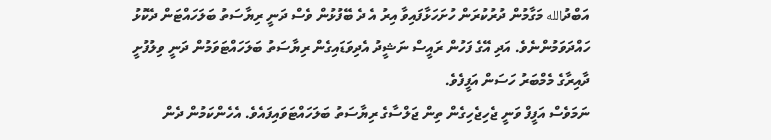އަބްދުالله މަގާމުން ދުރުކުރަން ހުށަހަޅާފައިވާ އިރު އެ ދެ ބޭފުޅުން ވެސް ދަނީ ރިޔާސަތު ބަލަހައްޓަން ދެކޮޅު ހައްދަވަމުންނެވެ. އަދި އޭގެ ފަހުން ރައީސް ނަޝީދު އެދިވަޑައިގެން ރިޔާސަތު ބަލަހައްޓަވަމުން ދަނީ ވިލުފުށީ ދާއިރާގެ މެމްބަރު ހަސަން އަފީފެވެ.
ނަމަވެސް އަފީފް ވަނީ ޖެހިޖެހިގެން ތިން ޖަލްސާގެ ރިޔާސަތު ބަލަހައްޓަވައިފައެވެ. އެހެންކަމުން ދެން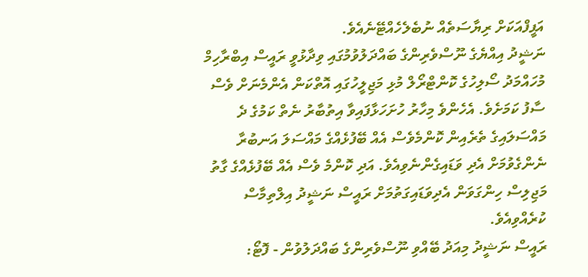އަފީފްއަކަށް ރިޔާސަތެއް ނުބެލެހެއްޓޭނެއެވެ.
ނަޝީދު އިއްޔެގެ ނޫސްވެރިންގެ ބައްދަލުވުމުގައި ވިދާޅުވީ ރައީސް އިބްރާހިމް މުހައްމަދު ސޯލިހުގެ ކޮންޓްރޯލް މުޅި މަޖިލީހުގައި އޮތްކަން އެންމެނަށް ވެސް ސާފު ކަމަށެވެ. އެހެންވެ މިހާރު ހުށަހަޅާފައިވާ އިތުބާރު ނެތް ކަމުގެ ދެ މައްސަލައިގެ ތެރެއިން ކޮންމެވެސް އެއް ބޭފުޅެއްގެ މައްސަލަ އަނބުރާ ނެންގެވުމަށް އެދި ވަޑައިގެންނެވިއެވެ. އަދި ކޮންމެ ވެސް އެއް ބޭފުޅެއްގެ ގާތު މަޖިލިސް ހިންގަވަން އެދިވަޑައިގަތުމަށް ރައީސް ނަޝީދު އިލްތިމާސް ކުރެއްވިއެވެ.
ރައީސް ނަޝީދު މިއަދު ބޭއްވި ނޫސްވެރިންގެ ބައްދަލުވުން - ފޮޓޯ: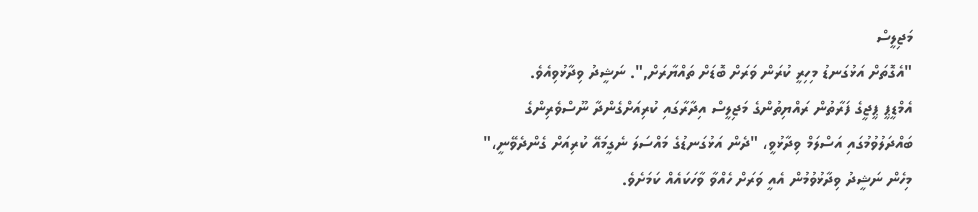މަޖިލީސް
"އެގޮތަށް އަޅުގަނޑު މިހިރީ ކުރަން ވަރަށް ބޮޑަށް ތައްޔާރަށް,". ނަޝީދު ވިދާޅުވިއެވެ.
އެމްޑީޕީ ޕީޖީގެ ފަރާތުން ރައްޔިތުންގެ މަޖިލީސް އިދާރާގައި ކުރިއަށްގެންދާ ނޫސްވެރިންގެ ބައްދަލުވުމުގައި އަސްލަމް ވިދާޅުވީ، "ދެން އަޅުގަނޑުގެ މައްސަލަ ނެގީމައޭ ކުރިއަށް ގެންދެވޭނީ،" މިހެން ނަޝީދު ވިދާޅުވުމުން އެއީ ވަރަށް ހެއްވާ ވާހަކައެއް ކަމަށެވެ.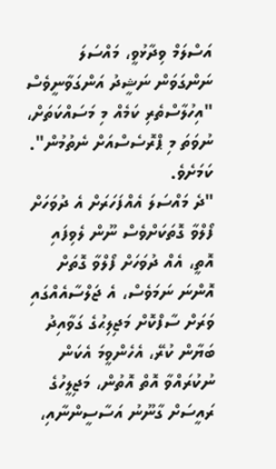އަސްލަމް ވިދާޅުވީ، މައްސަލަ ނަންގަވަން ނަޝީދު އަންގަވާނީވެސް "އިހުލާސްތެރި ކަމެއް މި މަސައްކަތަށް، ނުވަތަ މި ޕްރޮސެސްއަށް ނެތުމުން". ކަމަށެވެ.
"ދެ މައްސަލަ އެއްފަހަރަށް އެ ދުވަހަށް ފޯލްވާ ގޮތަކަށްވެސް ނޫން ލެވިފައި އޮތީ، އެއް ދުވަހަށް ފޯލްވާ ގޮތަށް އޮންނަ ނަމަވެސް، އެ ޖަލްސާއެއްގައި ވަރަށް ސާފްކޮށް މަޖިލިޙުގެ ގަވާއިދު ބަޔާން ކުރޭ، އެހެންވީމަ އެކަން ނުކުރައްވާ އޮތް އޮތުން، މަޖިލީހުގެ ރައީސަށް ގާނޫނު އަސާސީންނާއި،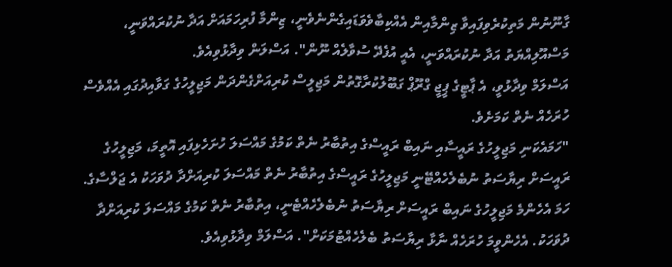ގާނޫނުން މަތިކުރެވިފައިވާ ޒިންމާއިން އެއްކިބާވެވަޑައިގެންނެވެނީ، ޒިންމާ ފުރިހަމައަށް އަދާ ނުކުރައްވަނީ، މަސްއޫލިއްޔަތު އަދާ ނުކުރައްވަނީ، އެއީ އުފެދޭ ސުވާލެއް ނޫން". އަސްލަން ވިދާޅުވިއެވެ.
އަސްލަމް ވިދާޅުވީ، އެ ޕާޓީގެ ޕީޖީ ގްރޫޕް ގަބޫލުކުރާގޮތުން މަޖިލީސް ކުރިއަށްގެންދަން މަޖިލީހުގެ ގަވާއިދުގައި އެއްވެސް ހުރަހެއް ނެތް ކަމަށެވެ.
"ހަމައެކަނި މަޖިލީހުގެ ރައީސާއި ނައިބް ރައީސްގެ އިތުބާރު ނެތް ކަމުގެ މައްސަލަ ހުށަހެޅިފައި އޮތީމަ، މަޖިލީހުގެ ރައީސަށް ރިޔާސަތު ނުބެލެހެއްޓޭނީ މަޖިލީހުގެ ރައީސްގެ އިތުބާރު ނެތް މައްސަލަ ކުރިއަށްދާ ދުވަހަކު އެ ޖަލްސާގެ. ހަމަ އެހެންމެ މަޖިލީހުގެ ނައިބް ރައީސަށް ރިޔާސަތު ނުބެލެހެއްޓެނީ، އިތުބާރު ނެތް ކަމުގެ މައްސަލަ ކުރިއަށްދާ ދުވަހަކު. އެހެންވީމަ ހުރަހެއް ނާޅާ ރިޔާސަތު ބެލެހެއްޓުމަކަށް". އަސްލަމް ވިދާޅުވިއެވެ.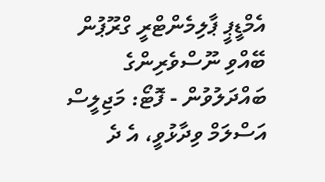އެމްޑީޕީ ޕާލިމެންޓްރީ ގްރޫޕުން ބޭއްވި ނޫސްވެރިންގެ ބައްދަލުވުން - ފޮޓޯ: މަޖިލީސް
އަސްލަމް ވިދާޅުވީ، އެ ދެ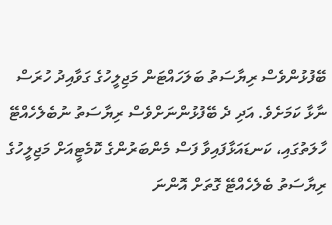ބޭފުޅުންވެސް ރިޔާސަތު ބަލަހައްޓަން މަޖިލީހުގެ ގަވާއިދު ހުރަސް ނާޅާ ކަމަށެވެ. އަދި ދެ ބޭފުޅުންނަށްވެސް ރިޔާސަތު ނުބެލެހެއްޓޭ ހާލަތުގައި، ކަނޑައަޅާފައިވާ ފަސް މެންބަރުންގެ ކޮމެޓީއަށް މަޖިލީހުގެ ރިޔާސަތު ބެލެހެއްޓޭ ގޮތަށް އޮންނަ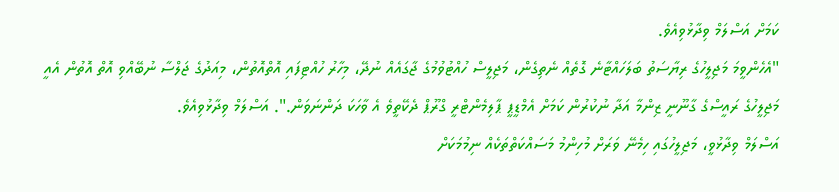ކަމަށް އަސްލަމް ވިދާޅުވިއެވެ.
"އެހެންވީމަ މަޖިލީހުގެ ރިޔާސަތު ބަލަހައްޓާނެ ގޮތެއް ނެތިގެން، މަޖިލީސް ހުއްޓުވުމުގެ ޖާގައެއް ނުދޭ، މިހާރު ހުއްޓިފައި އޮތްއޮތުން، މިއަދުގެ ޖަލްސާ ނުބޭއްވި އޮތް އޮތުން އެއީ މަޖިލީހުގެ ރައީސްގެ ގާނޫނީ ޒިންމާ އަދާ ނުކުރުން ކަމަށް އެމްޑީޕީ ޕާލިމެންޓްރީ ގްރޫޕް ދެކޭތީވެ އެ ވާހަކަ ދަންނަވަން.". އަސްލަމް ވިދާޅުވިއެވެ.
އަސްލަމް ވިދާޅުވީ، މަޖިލީހުގައި ހިމެނޭ ވަރަށް މުހިންމު މަސައްކަތްތަކެއް ނިމުމަކަށް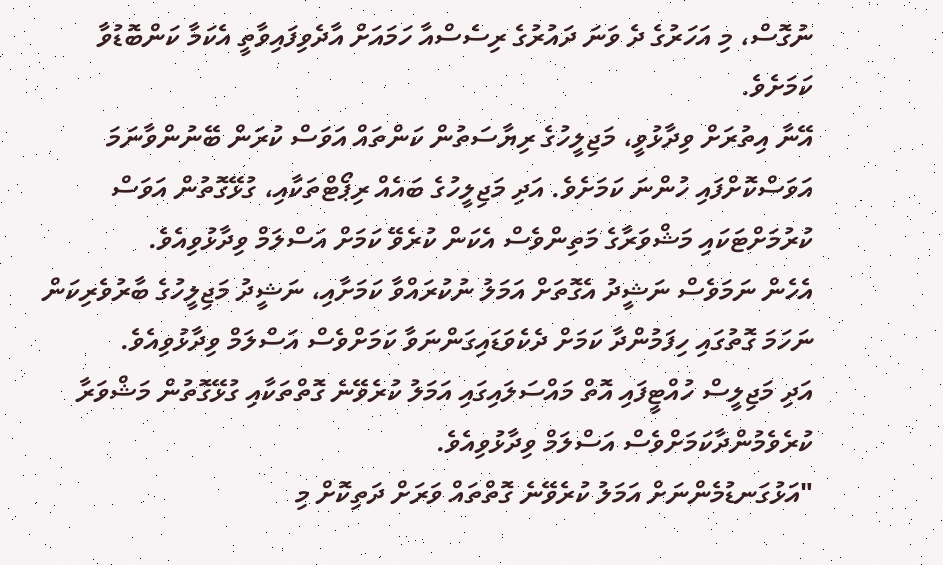ނުގޮސް، މި އަހަރުގެ ދެ ވަނަ ދައުރުގެ ރިސެސްއާ ހަމައަށް އާދެވިފައިވާތީ އެކަމާ ކަންބޮޑުވާ ކަމަށެވެ.
އޭނާ އިތުރަށް ވިދާޅުވީ، މަޖިލީހުގެ ރިޔާސަތުން ކަންތައް އަވަސް ކުރަން ބޭނުންވާނަމަ އަވަސްކޮށްފައި ހުންނަ ކަމަށެވެ. އަދި މަޖިލީހުގެ ބައެއް ރިޕޯޓްތަކާއި، ގުޅޭގޮތުން އަވަސް ކުރުމަށްޓަކައި މަޝްވަރާގެ މަތިންވެސް އެކަން ކުރެވޭ ކަމަށް އަސްލަމް ވިދާޅުވިއެވެ.
އެހެން ނަމަވެސް ނަޝީދު އެގޮތަށް އަމަލު ނުކުރައްވާ ކަމަށާއި، ނަޝީދު މަޖިލީހުގެ ބާރުވެރިކަން ނަހަމަ ގޮތުގައި ހިފަމުންދާ ކަމަށް ދެކެވަޑައިގަންނަވާ ކަމަށްވެސް އަސްލަމް ވިދާޅުވިއެވެ.
އަދި މަޖިލީސް ހުއްޓީފައި އޮތް މައްސަލައިގައި އަމަލު ކުރެވޭނެ ގޮތްތަކާއި ގުޅޭގޮތުން މަޝްވަރާ ކުރެވެމުންދާކަމަށްވެސް އަސްލަމް ވިދާޅުވިއެވެ.
"އަޅުގަނޑުމެންނަށް އަމަލު ކުރެވޭނެ ގޮތްތައް ވަރަށް ދަތިކޮށް މި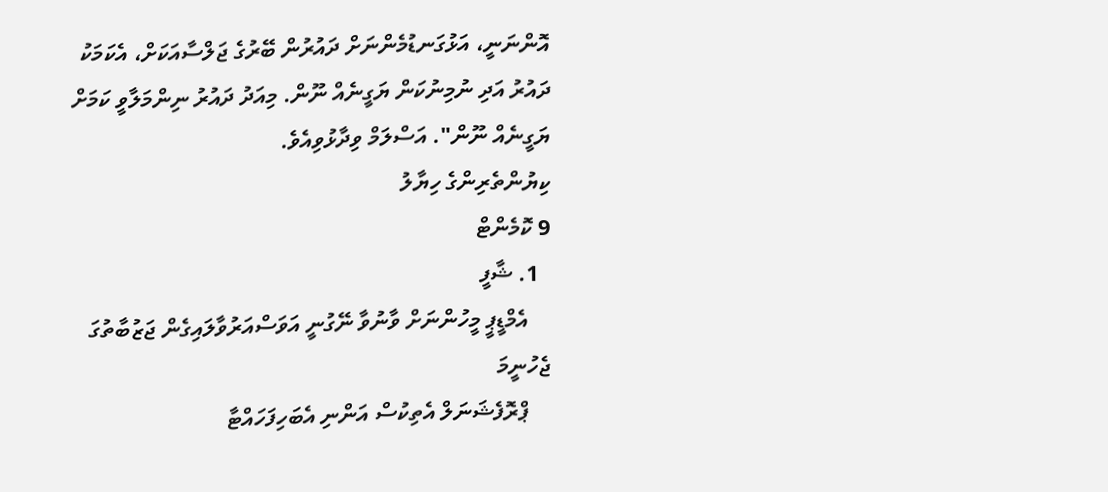އޮންނަނީ، އަޅުގަނޑުމެންނަށް ދައުރުން ބޭރުގެ ޖަލްސާއަކަށް، އެކަމަކު ދައުރު އަދި ނުމިނުކަން ޔަގީނެއް ނޫން. މިއަދު ދައުރު ނިންމަލާވީ ކަމަށް ޔަގީނެއް ނޫން". އަސްލަމް ވިދާޅުވިއެވެ.
ކިޔުންތެރިންގެ ހިޔާލު
9 ކޮމެންޓް
  1. ޝާފީ
    އެމްޑީޕީ މީހުންނަށް ވާނުވާ ނޭގުނީ އަވަސްއަރުވާލައިގެން ޖަޒުބާތުގަ ޖެހުނީމަ
    ޕްރޮފެޝަނަލް އެތިކުސް އަންނި އެބަހިފަހައްޓާ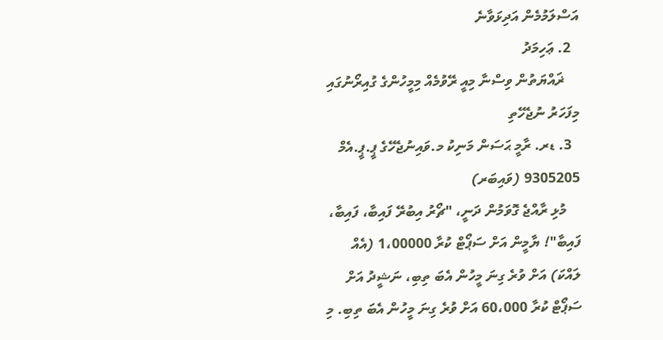އަސްލަމުމެން އަދިޅަވާނެ
  2. ޢަހިމަދު
    ޜައްޔަތުން ވިސްނާ މިއީ ރޭވުމެއް މިމީހުންގެ ގުއިރޯނުގައި މިފަހަރު ނުޖެހޭތި
  3. ޑރ. ރާމީ ޙަސަން މަނިކު މ.ވައިނުޖެހޭގެ ޕީ.ޕީ.އެމް 9305205 (ވައިބަރ)
    މުޅި ރާއްޖެ ގޮވަމުން ދަނީ، "ޗޯރު އިބުރޭ ފައިބާ، ފައިބާ، ފައިބާ"! ޔާމީން އަށް ސަޕޯޓް ކުރާ 1،00000 (އެއް ލައްކަ) އަށް ވުރެ ގިނަ މީހުން އެބަ ތިބި، ނަޝީދު އަށް ސަޕޯޓް ކުރާ 60،000 އަށް ވުރެ ގިނަ މީހުން އެބަ ތިބި. މި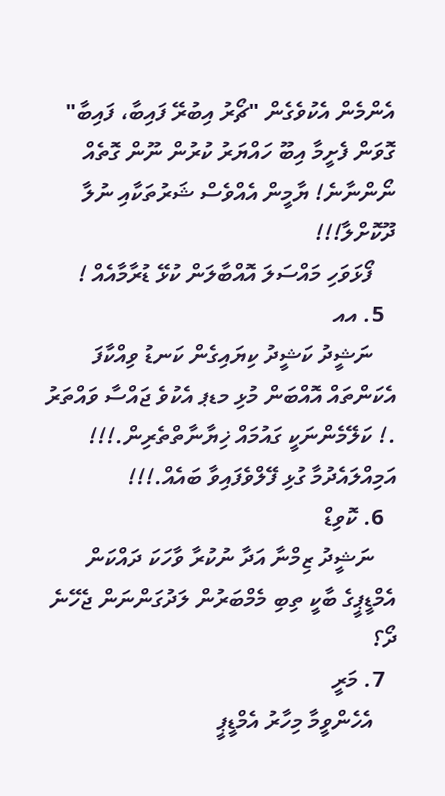އެންމެން އެކުވެގެން "ޗޯރު އިބުރޭ ފައިބާ، ފައިބާ" ގޮވަން ފެށީމާ އިބޫ ހައްޔަރު ކުރުން ނޫން ގޮތެއް ނޯންނާނެ! ޔާމީން އެއްވެސް ޝަރުތަކާއި ނުލާ ދޫކޮށްލާ!!!
    ފޯޅަވަހި މައްސަލަ އޮއްބާލަން ކުޅޭ ޑުރާމާއެއް !
  5. އއ
    ނަޝީދު ކަޝީދު ކިޔައިގެން ކަނޑު ވިއްކާފަ އެކަންތައް އޮއްބަން މުޅި މޑޕ އެކުވެ ޖައްސާ ވައްތަރު .! ކަލޭމެންނަކީ ގައުމައް ޚިޔާނާތްތެރިން.!!! އަމިއްލައެދުމާ ގުޅި ފޭލްވެފައިވާ ބައެއް.!!!
  6. ކޮވިޑް
    ނަޝީދު ޒިމްނާ އަދާ ނުކުރާ ވާހަކަ ދައްކަން އެމްޑީޕީގެ ބާކީ ތިބި މެމްބަރުން ލަދުގަންނަން ޖެހޭނެ ދޯ؟
  7. މަރީ
    އެހެންވީމާ މިހާރު އެމްޑީޕީ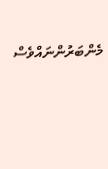މެންބަރުންނައްވެސް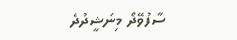ސާފުވޭދޯ މިނަޝީދުދެ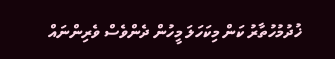ޚުދުމުހުތާރު ކަން މިކަހަލަ މީހުން ދެންވެސް ވެރިންނައް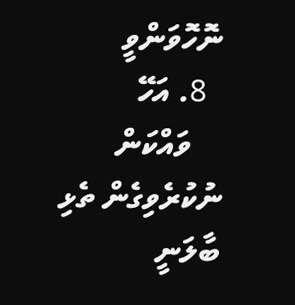ނޮހޮވަންވީ
  8. އަހޭ
    ވައްކަން ނުކުރެވިގެން ތެޅި ބާލަނީ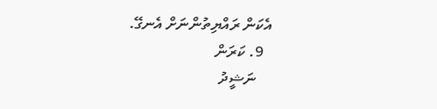އެކަން ރައްޔިތުންނަށް އެނގޭ.
  9. ކަރަން
    ނަޝީދު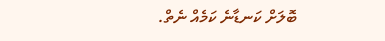ބޮލަށް ކަނޑާނެ ކަމެއް ނެތް.